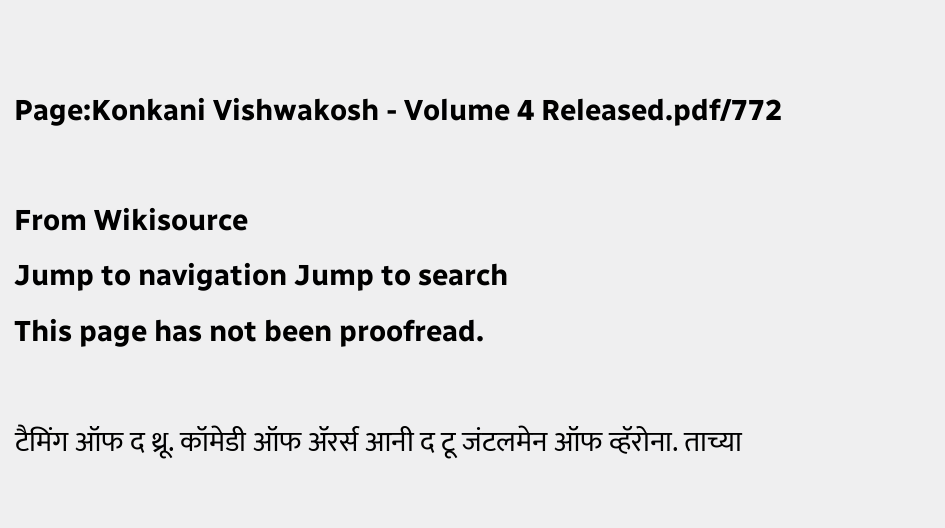Page:Konkani Vishwakosh - Volume 4 Released.pdf/772

From Wikisource
Jump to navigation Jump to search
This page has not been proofread.

टैमिंग ऑफ द थ्रू. कॉमेडी ऑफ ॲरर्स आनी द टू जंटलमेन ऑफ व्हॅरोना. ताच्या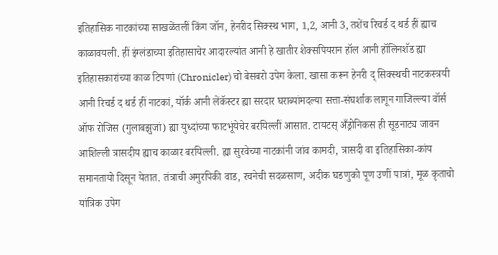इतिहासिक नाटकांच्या साखळेंतलीं किंग जॉन, हेनरीद सिक्स्थ भाग, 1,2, आनी 3, तशेंच रिचर्ड द थर्ड हीं ह्याच काळावयली. हीं इंग्लंडाच्या इतिहासाचेर आदारल्यांत आनी हे खातीर शेक्सपियरान हॉल आनी हॉलिनशॅड ह्या इतिहासकारांच्या काळ टिपणां (Chronicler) चो बेसबरो उपेग केला. खासा करून हेनरी द् सिक्स्थची नाटकस्त्रयी आनी रिचर्ड द थर्ड हीं नाटकां, यॉर्क आनी लेंकॅस्टर ह्या सरदार घराब्यांमदल्या सत्ता-संघर्शाक लागून गाजिल्ल्या वॉर्स ऑफ रोजिस (गुलाबझुजां) ह्या युध्दांच्या फाटभूंयेचेर बरयिल्लीं आसात. टायटस् अँड्रोनिकस ही सूडनाट्य जावन आशिल्ली त्रासदीय ह्याच काळार बरयिल्ली. ह्या सुरवेच्या नाटकांनी जांव कामदी, त्रासदी वा इतिहासिका-कांय समानतायो दिसून येतात. तंत्राची अमुरपिकी वाड, रचनेची सदळसाण, अदीक घडणुको पूण उणीं पात्रां, मूळ कृताचो यांत्रिक उपेग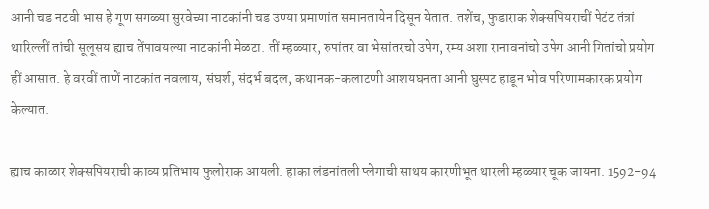आनी चड नटवी भास हे गूण सगळ्या सुरवेच्या नाटकांनी चड उण्या प्रमाणांत समानतायेन दिसून येतात. तशेंच, फुडाराक शेक्सपियराचीं पेटंट तंत्रां थारिल्लीं तांची सूलूसय ह्याच तेंपावयल्या नाटकांनी मेळटा. तीं म्हळ्यार, रुपांतर वा भेसांतरचो उपेग, रम्य अशा रानावनांचो उपेग आनी गितांचो प्रयोग हीं आसात. हे वरवीं ताणें नाटकांत नवलाय, संघर्श, संदर्भ बदल, कथानक-कलाटणी आशयघनता आनी घुस्पट हाडून भोव परिणामकारक प्रयोग केल्यात.

ह्याच काळार शेक्सपियराची काव्य प्रतिभाय फुलोराक आयली. हाका लंडनांतली प्लेगाची साथय कारणीभूत थारली म्हळ्यार चूक जायना. 1592-94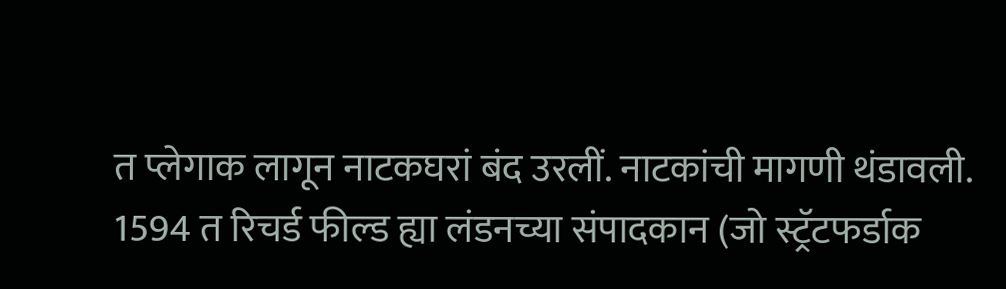त प्लेगाक लागून नाटकघरां बंद उरलीं. नाटकांची मागणी थंडावली. 1594 त रिचर्ड फील्ड ह्या लंडनच्या संपादकान (जो स्ट्रॅटफर्डाक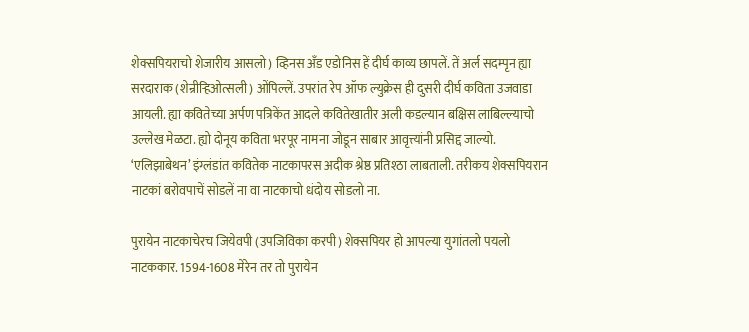शेक्सपियराचो शेजारीय आसलो) व्हिनस अँड एडोनिस हें दीर्घ काव्य छापलें. तें अर्ल सदम्पृन ह्या सरदाराक (शेन्रीऱ्हिओत्सली) ओंपिल्लें. उपरांत रेप ऑफ ल्युक्रेस ही दुसरी दीर्घ कविता उजवाडा आयली. ह्या कवितेच्या अर्पण पत्रिकेंत आदले कवितेखातीर अली कडल्यान बक्षिस लाबिल्ल्याचो उल्लेख मेळटा. ह्यो दोनूय कविता भरपूर नामना जोडून साबार आवृत्त्यांनी प्रसिद्द जाल्यो. ‘एलिझाबेथन’ इंग्लंडांत कवितेक नाटकापरस अदीक श्रेष्ठ प्रतिश्ठा लाबताली. तरीकय शेक्सपियरान नाटकां बरोवपाचें सोडलें ना वा नाटकाचो धंदोय सोडलो ना.

पुरायेन नाटकाचेरच जियेवपी (उपजिविका करपी) शेक्सपियर हो आपल्या युगांतलो पयलो नाटककार. 1594-1608 मेरेन तर तो पुरायेन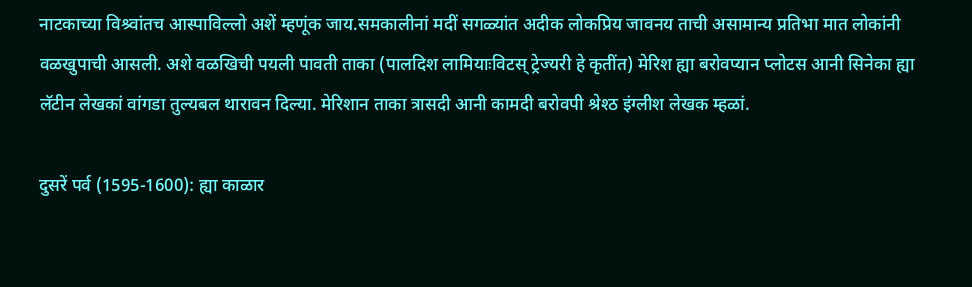नाटकाच्या विश्र्वांतच आस्पाविल्लो अशें म्हणूंक जाय.समकालीनां मदीं सगळ्यांत अदीक लोकप्रिय जावनय ताची असामान्य प्रतिभा मात लोकांनी वळखुपाची आसली. अशे वळखिची पयली पावती ताका (पालदिश लामियाःविटस् ट्रेज्यरी हे कृतींत) मेरिश ह्या बरोवप्यान प्लोटस आनी सिनेका ह्या लॅटीन लेखकां वांगडा तुल्यबल थारावन दिल्या. मेरिशान ताका त्रासदी आनी कामदी बरोवपी श्रेश्ठ इंग्लीश लेखक म्हळां.

दुसरें पर्व (1595-1600): ह्या काळार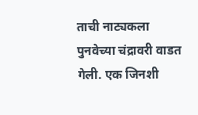ताची नाट्यकला पुनवेच्या चंद्रावरी वाडत गेली. एक जिनशी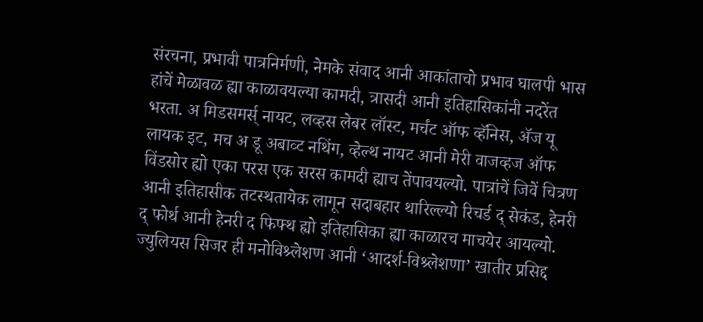संरचना, प्रभावी पात्रनिर्मणी, नेमके संवाद आनी आकांताचो प्रभाव घालपी भास हांचें मेळावळ ह्या काळावयल्या कामदी, त्रासदी आनी इतिहासिकांनी नदरेंत भरता. अ मिडसमर्स् नायट, लव्हस लेबर लॉस्ट, मर्चंट ऑफ व्हॅनिस, ॲज यू लायक इट, मच अ डू अबाव्ट नथिंग, व्हेल्थ नायट आनी मेरी वाजव्हज ऑफ विंडसोर ह्यो एका परस एक सरस कामदी ह्याच तेंपावयल्यो. पात्रांचें जिवें चित्रण आनी इतिहासीक तटस्थतायेक लागून सदाबहार थारिल्ल्यो रिचर्ड द् सेकंड, हेनरी द् फोर्थ आनी हेनरी द फिफ्थ ह्यो इतिहासिका ह्या काळारच माचयेर आयल्यो. ज्युलियस सिजर ही मनोविश्र्लेशण आनी ‘आदर्श-विश्र्लेशणा’ खातीर प्रसिद्द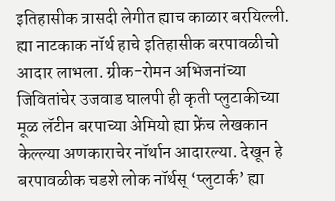इतिहासीक त्रासदी लेगीत ह्याच काळार बरयिल्ली. ह्या नाटकाक नॉर्थ हाचे इतिहासीक बरपावळीचो आदार लाभला. ग्रीक-रोमन अभिजनांच्या जिवितांचेर उजवाड घालपी ही कृती प्लुटाकीच्या मूळ लॅटीन बरपाच्या अेमियो ह्या फ्रेंच लेखकान केल्ल्या अणकाराचेर नॉर्थान आदारल्या. देखून हे बरपावळीक चडशे लोक नॉर्थस् ‘प्लुटार्क’ ह्या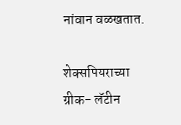नांवान वळखतात.

शेक्सपियराच्या ग्रीक- लॅटीन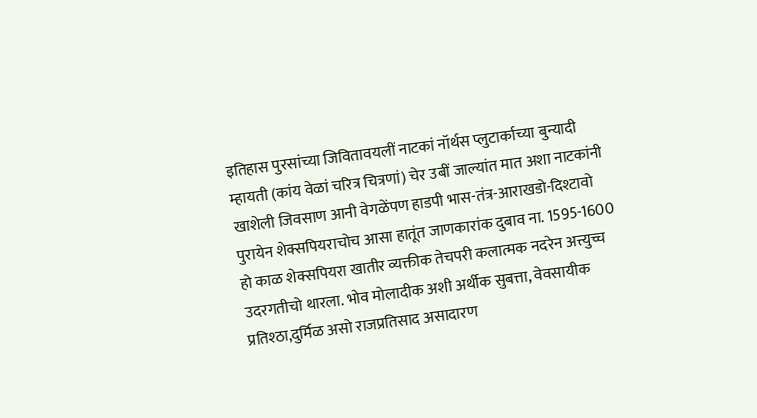इतिहास पुरसांच्या जिवितावयलीं नाटकां नॉर्थस प्लुटार्काच्या बुन्यादी म्हायती (कांय वेळां चरित्र चित्रणां) चेर उबीं जाल्यांत मात अशा नाटकांनी खाशेली जिवसाण आनी वेगळेंपण हाडपी भास-तंत्र-आराखडो-दिश्टावो पुरायेन शेक्सपियराचोच आसा हातूंत जाणकारांक दुबाव ना. 1595-1600 हो काळ शेक्सपियरा खातीर व्यक्तीक तेचपरी कलात्मक नदरेन अत्त्युच्च उदरगतीचो थारला. भोव मोलादीक अशी अर्थीक सुबत्ता, वेवसायीक प्रतिश्ठा,दुर्मिळ असो राजप्रतिसाद असादारण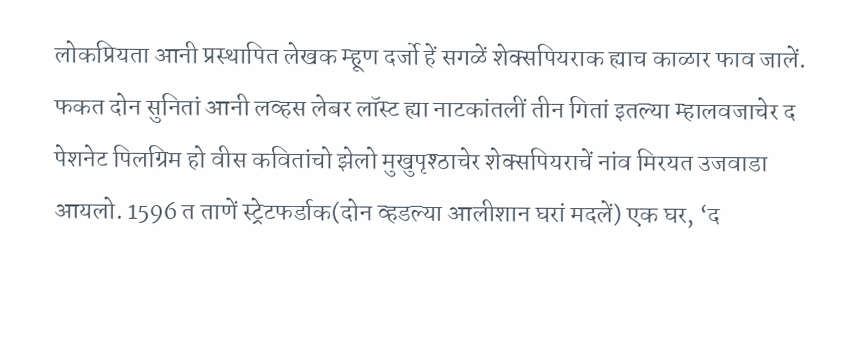लोकप्रियता आनी प्रस्थापित लेखक म्हूण दर्जो हें सगळें शेक्सपियराक ह्याच काळार फाव जालें. फकत दोन सुनितां आनी लव्हस लेबर लॉस्ट ह्या नाटकांतलीं तीन गितां इतल्या म्हालवजाचेर द पेशनेट पिलग्रिम हो वीस कवितांचो झेलो मुखुपृश्ठाचेर शेक्सपियराचें नांव मिरयत उजवाडा आयलो. 1596 त ताणें स्ट्रेटफर्डाक(दोन व्हडल्या आलीशान घरां मदलें) एक घर, ‘द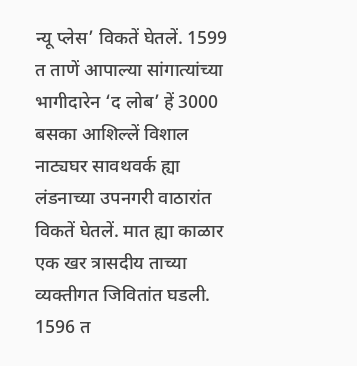न्यू प्लेस’ विकतें घेतलें. 1599 त ताणें आपाल्या सांगात्यांच्या भागीदारेन ‘द लोब’ हें 3000 बसका आशिल्लें विशाल नाट्यघर सावथवर्क ह्या लंडनाच्या उपनगरी वाठारांत विकतें घेतलें. मात ह्या काळार एक खर त्रासदीय ताच्या व्यक्तीगत जिवितांत घडली. 1596 त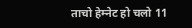ताचो हेम्नेट हो चलो 11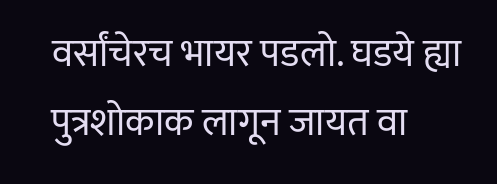वर्सांचेरच भायर पडलो. घडये ह्या पुत्रशोकाक लागून जायत वा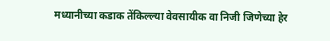मध्यानीच्या कडाक तेंकिल्ल्या वेवसायीक वा निजी जिणेच्या हेर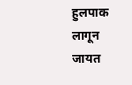हुलपाक लागून जायत